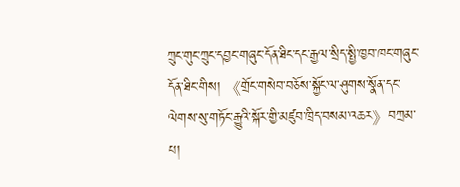ཀྲུང་གུང་ཀྲུང་དབྱང་གཞུང་དོན་ཐིང་དང་རྒྱལ་སྲིད་སྤྱི་ཁྱབ་ཁང་གཞུང་དོན་ཐིང་གིས། 《གྲོང་གསེབ་བཅོས་སྐྱོང་ལ་ཤུགས་སྣོན་དང་ལེགས་སུ་གཏོང་རྒྱུའི་སྐོར་གྱི་མཛུབ་ཁྲིད་བསམ་འཆར》བཀྲམ་པ།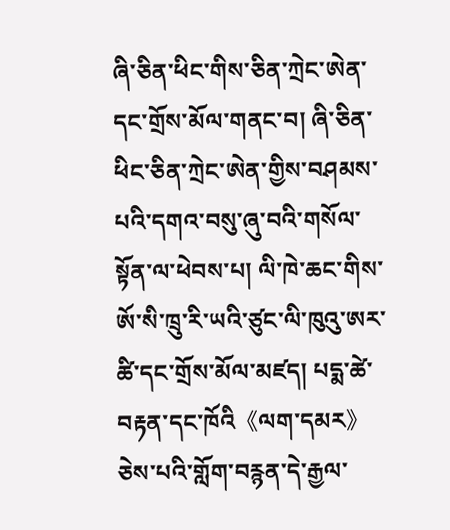ཞི་ཅིན་ཕིང་གིས་ཅིན་ཀྲེང་ཨེན་དང་གྲོས་མོལ་གནང་བ། ཞི་ཅིན་ཕིང་ཅིན་ཀྲེང་ཨེན་གྱིས་བཤམས་པའི་དགའ་བསུ་ཞུ་བའི་གསོལ་སྟོན་ལ་ཕེབས་པ། ལི་ཁེ་ཆང་གིས་ཨོ་སི་ཁྲུ་རི་ཡའི་ཙུང་ལི་ཁུའུ་ཨར་ཚི་དང་གྲོས་མོལ་མཛད། པདྨ་ཚེ་བརྟན་དང་ཁོའི《ལག་དམར》ཅེས་པའི་གློག་བརྙན་དེ་རྒྱལ་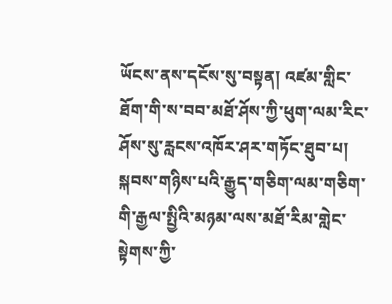ཡོངས་ནས་དངོས་སུ་བསྟན། འཛམ་གླིང་ཐོག་གི་ས་བབ་མཐོ་ཤོས་ཀྱི་ཕུག་ལམ་རིང་ཤོས་སུ་རླངས་འཁོར་ཤར་གཏོང་ཐུབ་པ། སྐབས་གཉིས་པའི་རྒྱུད་གཅིག་ལམ་གཅིག་གི་རྒྱལ་སྤྱིའི་མཉམ་ལས་མཐོ་རིམ་གླེང་སྟེགས་ཀྱི་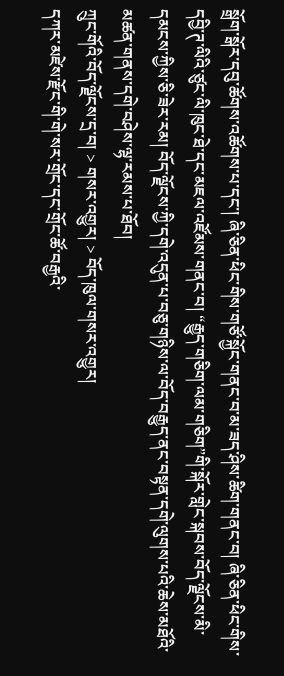སྒྲོག་སྒོར་དབུ་ཚོགས་འཚོགས་པ་དང་། ཞི་ཅིན་ཕིང་གིས་གཙོ་སྐྱོང་གནང་བ་མ་ཟད་ཤིས་ཚིག་གནང་བ། ཞི་ཅིན་ཕིང་གིས་དབྱི་ཊ་ལིའི་ཙུང་ལི་ཁུང་ཐེ་དང་མཇལ་འཛོམས་གནང་བ། “རྒྱུད་གཅིག་ལམ་གཅིག”གི་སྐོར་གླེང་སྐབས་བོད་ལྗོངས་མི་དམངས་ཀྱིས་ཅི་ཟེར་རམ། བོད་ལྗོངས་ཀྱི་དགེ་འདུན་པ་བཅུ་གཉིས་ལ་བོད་བརྒྱུད་ནང་བསྟན་དགེ་ལུགས་པའི་ཆེས་མཐོའི་མཚན་གནས་དགེ་བཤེས་ལྷ་རམས་པ་ཐོབ།
ཀྲུང་གོའི་བོད་ལྗོངས་དྲ་བ། > གསར་འགྱུར། > བོད་ཁུལ་གསར་འགྱུར།
དཀར་མཛེས་རྫོང་གི་གེ་སར་གྲོང་དང་གྲོང་ཚོ་བརྒྱའི་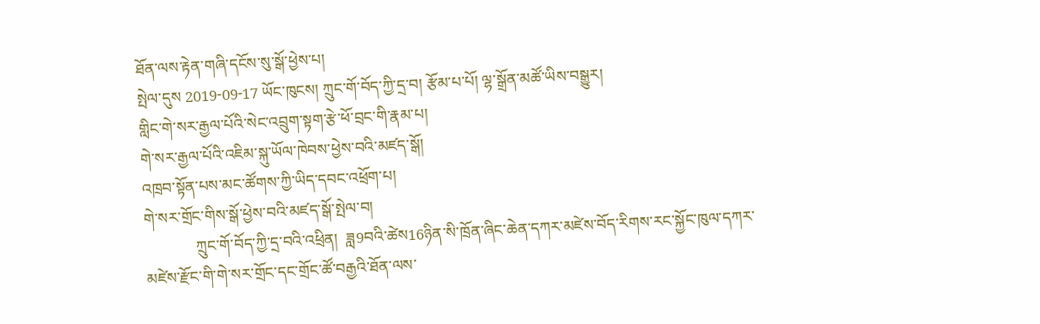ཐོན་ལས་རྟེན་གཞི་དངོས་སུ་སྒོ་ཕྱེས་པ།
སྤེལ་དུས 2019-09-17 ཡོང་ཁུངས། ཀྲུང་གོ་བོད་ཀྱི་དྲ་བ། རྩོམ་པ་པོ། ལྷ་སྒྲོན་མཚོ་ཡིས་བསྒྱུར།
གླིང་གེ་སར་རྒྱལ་པོའི་སེང་འབྲུག་སྟག་རྩེ་ཕོ་བྲང་གི་རྣམ་པ།
གེ་སར་རྒྱལ་པོའི་འཇིམ་སྐུ་ཡོལ་ཁེབས་ཕྱེས་བའི་མཛད་སྒོ།
འཁྲབ་སྟོན་པས་མང་ཚོགས་ཀྱི་ཡིད་དབང་འཕྲོག་པ།
གེ་སར་གྲོང་གིས་སྒོ་ཕྱེས་བའི་མཛད་སྒོ་སྤེལ་བ།
             ཀྲུང་གོ་བོད་ཀྱི་དྲ་བའི་འཕྲིན།  ཟླ9བའི་ཚེས16ཉིན་སི་ཁྲོན་ཞིང་ཆེན་དཀར་མཛེས་བོད་རིགས་རང་སྐྱོང་ཁུལ་དཀར་མཛེས་རྫོང་གི་གེ་སར་གྲོང་དང་གྲོང་ཚོ་བརྒྱའི་ཐོན་ལས་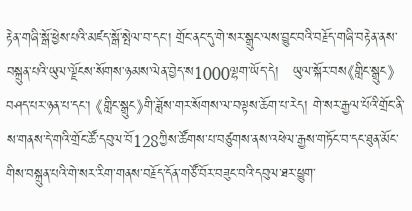རྟེན་གཞི་སྒོ་ཕྱེས་པའི་མཛད་སྒོ་སྤེལ་བ་དང་། གྲོང་ནང་དུ་གེ་སར་སྒྲུང་ལས་བྱུང་བའི་བརྗོད་གཞི་བརྟེན་ནས་བསྐྲུན་པའི་ཡུལ་ལྗོངས་སོགས་ཉམས་ལེན་བྱེད་ས1000ལྷག་ཡོད་དེ།   ཡུལ་སྐོར་བས《གླིང་སྒྲུང》བཤད་པར་ཉན་པ་དང་། 《གླིང་སྒྲུང》གི་ཟློས་གར་སོགས་ལ་བལྟས་ཆོག་པ་རེད། གེ་སར་རྒྱལ་པོའི་གྲོང་ནི་ས་གནས་དེ་གའི་གྲོང་ཚོ་དབུལ་བོ128ཀྱིས་ཚོགས་པ་བཙུགས་ནས་འཕེལ་རྒྱས་གཏོང་བ་དང་ཐུན་མོང་གིས་བསྐྲུན་པའི་གེ་སར་རིག་གནས་བརྗོད་དོན་གཙོ་བོར་བཟུང་བའི་དབུལ་ཐར་ཕྱུག་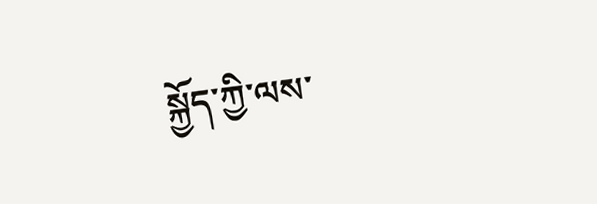སྐྱོད་ཀྱི་ལས་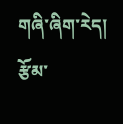གཞི་ཞིག་རེད།
རྩོམ་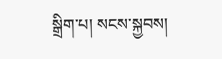སྒྲིག་པ། སངས་སྐྱབས།